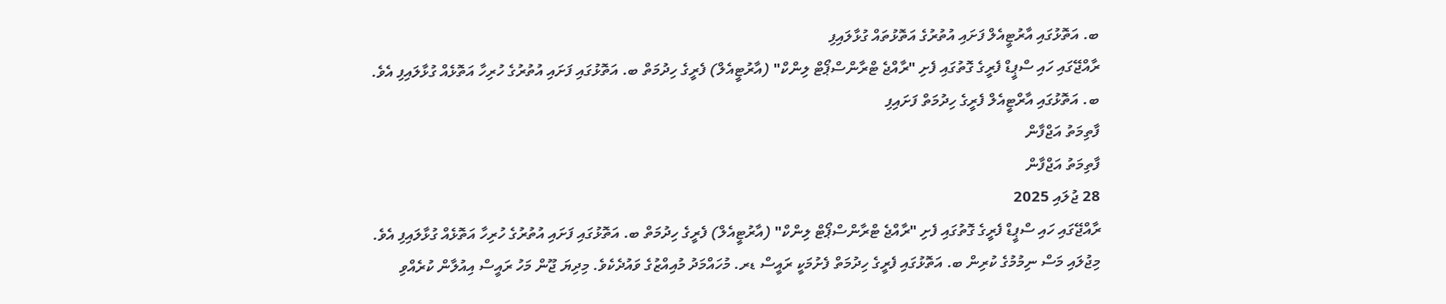ބ. އަތޮޅުގައި އާރުޓީއެލް ފަށައި އުތުރުގެ އަތޮޅުތައް ގުޅާލައިފި
ރާއްޖޭގައި ހައި ސްޕީޑް ފެރީގެ ގޮތުގައި ފެށި "ރާއްޖެ ޓްރާންސްޕޯޓް ލިންކް" (އާރުޓީއެލް) ފެރީގެ ހިދުމަތް ބ. އަތޮޅުގައި ފަށައި އުތުރުގެ ހުރިހާ އަތޮޅެއް ގުޅާލައިފި އެވެ.
ބ. އަތޮޅުގައި އާރްޓީއެލް ފެރީގެ ހިދުމަތް ފަށައިފި
ފާތިމަތު އަޖްފާން
ފާތިމަތު އަޖްފާން
28 ޖުލައި 2025
ރާއްޖޭގައި ހައި ސްޕީޑް ފެރީގެ ގޮތުގައި ފެށި "ރާއްޖެ ޓްރާންސްޕޯޓް ލިންކް" (އާރުޓީއެލް) ފެރީގެ ހިދުމަތް ބ. އަތޮޅުގައި ފަށައި އުތުރުގެ ހުރިހާ އަތޮޅެއް ގުޅާލައިފި އެވެ.
މިޖުލައި މަސް ނިމުމުގެ ކުރިން ބ. އަތޮޅުގައި ފެރީގެ ހިދުމަތް ފެށުމަކީ ރައީސް ޑރ. މުހައްމަދު މުއިއްޒުގެ ވައުދެކެވެ. މިދިޔަ ޖޫން މަހު ރައީސް އިއުލާން ކުރެއްވި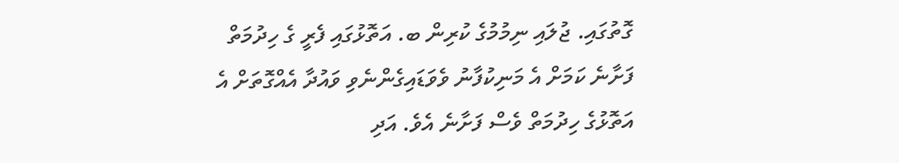ގޮތުގައި. ޖުލައި ނިމުމުގެ ކުރިން ބ. އަތޮޅުގައި ފެރީ ގެ ހިދުމަތް ފަށާނެ ކަމަށް އެ މަނިކުފާނު ވެވަޑައިގެންނެވި ވައުދާ އެއްގޮތަށް އެ އަތޮޅުގެ ހިދުމަތް ވެސް ފަށާނެ އެވެ. އަދި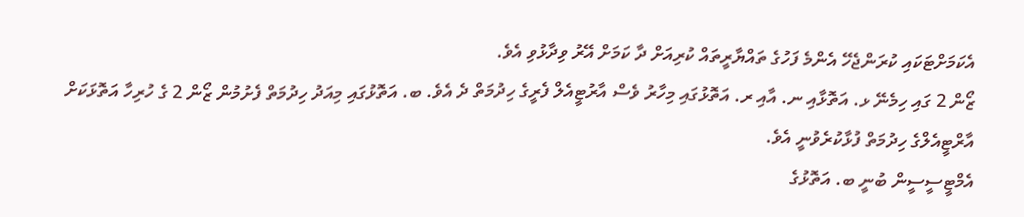އެކަމަށްޓަކައި ކުރަންޖެހޭ އެންމެ ފަހުގެ ތައްޔާރީތައް ކުރިއަށް ދާ ކަމަށް އޭރު ވިދާޅުވި އެވެ.
ޒޯން 2 ގައި ހިމެނޭ ޅ. އަތޮޅާއި ނ. އާއި ރ. އަތޮޅުގައި މިހާރު ވެސް އާރުޓީއެލް ފެރީގެ ހިދުމަތް ދެ އެވެ. ބ. އަތޮޅުގައި މިއަދު ހިދުމަތް ފެށުމުން ޒޯން 2 ގެ ހުރިހާ އަތޮޅަކަށް އާރްޓީއެލްގެ ހިދުމަތް ފުޅާކުރެވުނީ އެވެ.
އެމްޓީސީސީން ބުނީ ބ. އަތޮޅުގެ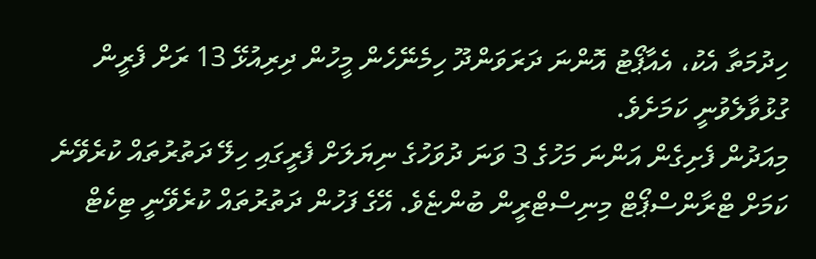ހިދުމަތާ އެކު، އެއާޕޯޓު އޮންނަ ދަރަވަންދޫ ހިމެނޭހެން މީހުން ދިރިއުޅޭ 13 ރަށް ފެރީން ގުޅުވާލެވުނީ ކަމަށެވެ.
މިއަދުން ފެށިގެން އަންނަ މަހުގެ 3 ވަނަ ދުވަހުގެ ނިޔަލަށް ފެރީގައި ހިލޭ ދަތުރުތައް ކުރެވޭނެ ކަމަށް ޓްރާންސްޕޯޓް މިނިސްޓްރީން ބުންޏެވެ. އޭގެ ފަހުން ދަތުރުތައް ކުރެވޭނީ ޓިކެޓް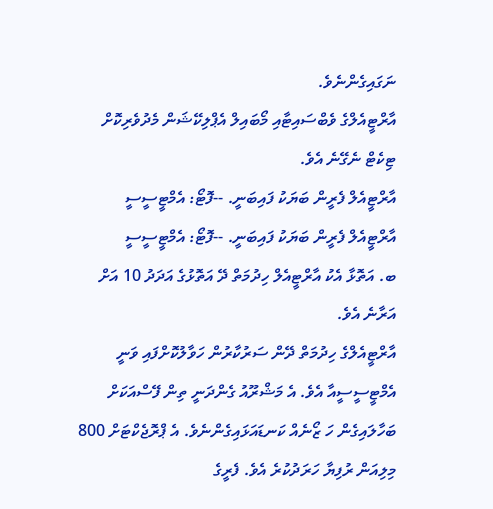ނަގައިގެންނެވެ.
އާރްޓީއެލްގެ ވެބްސައިޓާއި މޯބައިލް އެޕްލިކޭޝަން މެދުވެރިކޮށް ޓިކެޓް ނެގޭނެ އެވެ.
އާރްޓީއެލް ފެރީން ބަޔަކު ފައިބަނީ. --ފޮޓޯ: އެމްޓީސީސީ
އާރްޓީއެލް ފެރީން ބަޔަކު ފައިބަނީ. --ފޮޓޯ: އެމްޓީސީސީ
ބ. އަތޮޅާ އެކު އާރްޓީއެލް ހިދުމަތް ދޭ އަތޮޅުގެ އަދަދު 10 އަށް އަރާނެ އެވެ.
އާރްޓީއެލްގެ ހިދުމަތް ދޭން ސަރުކާރުން ހަވާލުކޮށްފައި ވަނީ އެމްޓީސީސީއާ އެވެ. އެ މަޝްރޫއު ގެންދަނީ ތިން ފޭސްއަކަށް ބަހާލައިގެން ހަ ޒޯނެއް ކަނޑައަޅައިގެންނެވެ. އެ ޕްރޮޖެކްޓަށް 800 މިލިއަން ރުފިޔާ ހަރަދުކުރެ އެވެ. ފެރީގެ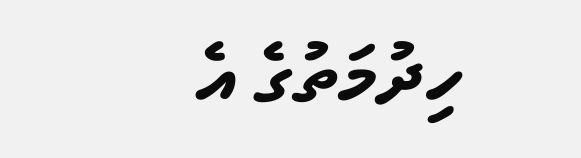ހިދުމަތުގެ އެ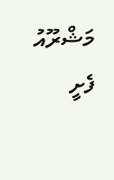މަޝްރޫއު ފެށީ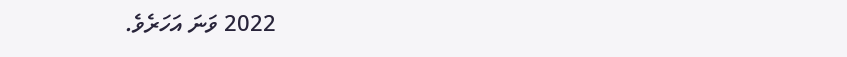2022 ވަނަ އަހަރެވެ.